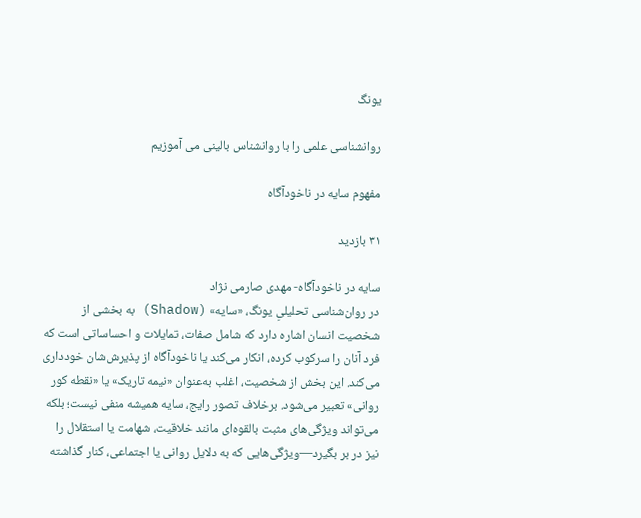یونگ

روانشناسی علمی را با روانشناس بالینی می آموزیم

مفهوم سایه در ناخودآگاه

۳۱ بازديد

سایه در ناخودآگاه- مهدی صارمی نژاد
در روان‌شناسی تحلیلیِ یونگ، «سایه» (Shadow) به بخشی از شخصیت انسان اشاره دارد که شامل صفات، تمایلات و احساساتی است که فرد آنان را سرکوب کرده، انکار می‌کند یا ناخودآگاه از پذیرش‌شان خودداری می‌کند. این بخش از شخصیت، اغلب به‌عنوان «نیمه تاریک» یا «نقطه کور روانی» تعبیر می‌شود. برخلاف تصور رایج، سایه همیشه منفی نیست؛ بلکه می‌تواند ویژگی‌های مثبت بالقوه‌ای مانند خلاقیت، شهامت یا استقلال را نیز در بر بگیرد—ویژگی‌هایی که به دلایل روانی یا اجتماعی، کنار گذاشته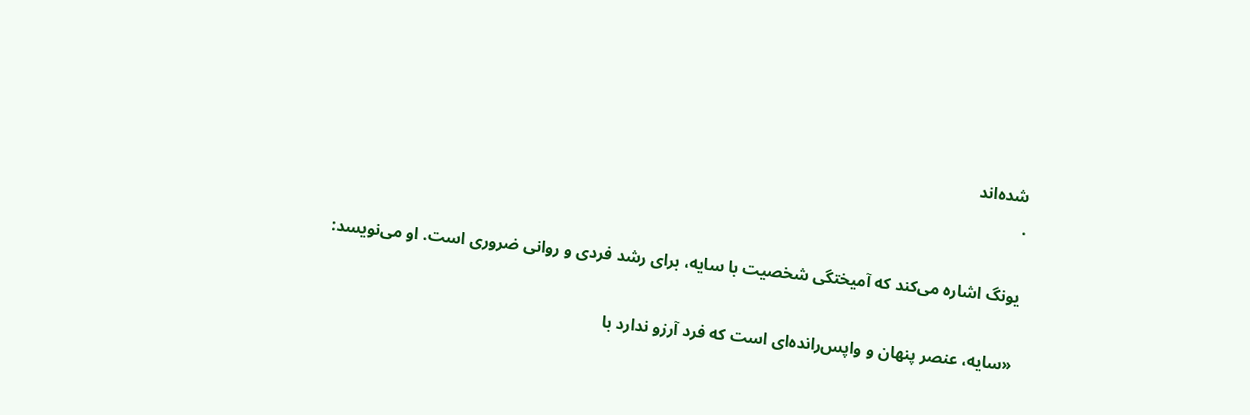شده‌اند
.

یونگ اشاره می‌کند که آمیختگی شخصیت با سایه، برای رشد فردی و روانی ضروری است. او می‌نویسد:

«سایه، عنصر پنهان و واپس‌رانده‌ای است که فرد آرزو ندارد با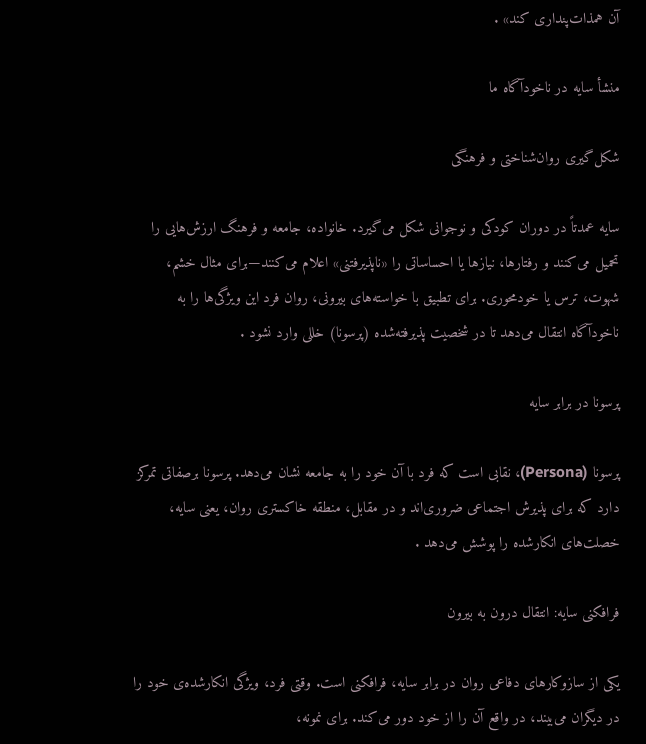آن همذات‌پنداری کند» .

منشأ سایه در ناخودآگاه ما

شکل‌گیری روان‌شناختی و فرهنگی

سایه عمدتاً در دوران کودکی و نوجوانی شکل می‌گیرد. خانواده، جامعه و فرهنگ ارزش‌هایی را تحمیل می‌کنند و رفتارها، نیازها یا احساساتی را «ناپذیرفتنی» اعلام می‌کنند—برای مثال خشم، شهوت، ترس یا خودمحوری. برای تطبیق با خواسته‌های بیرونی، روان فرد این ویژگی‌ها را به ناخودآگاه انتقال می‌دهد تا در شخصیت پذیرفته‌شده (پرسونا) خللی وارد نشود .

پرسونا در برابر سایه

پرسونا (Persona)، نقابی است که فرد با آن خود را به جامعه نشان می‌دهد. پرسونا برصفاتی تمرکز دارد که برای پذیرش اجتماعی ضروری‌اند و در مقابل، منطقه خاکستری روان، یعنی سایه، خصلت‌های انکارشده را پوشش می‌دهد .

فرافکنی سایه: انتقال درون به بیرون

یکی از سازوکارهای دفاعی روان در برابر سایه، فرافکنی است. وقتی فرد، ویژگی انکارشده‌ی خود را در دیگران می‌بیند، در واقع آن را از خود دور می‌کند. برای نمونه،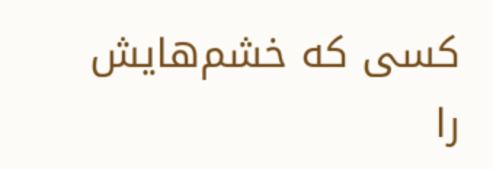کسی که خشم‌هایش را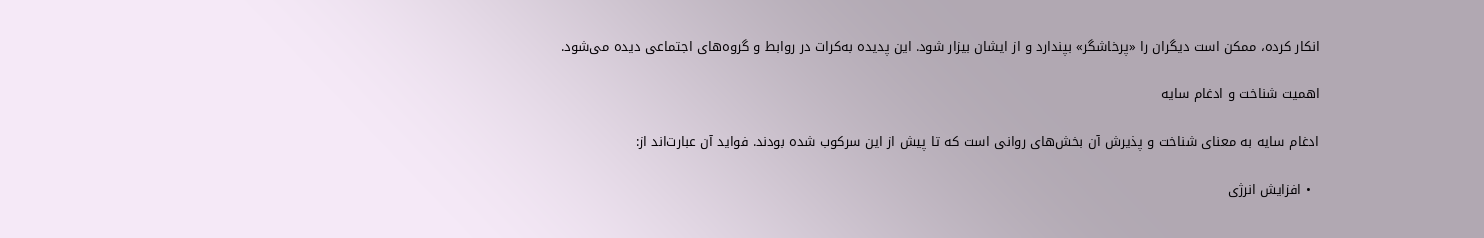انکار کرده، ممکن است دیگران را «پرخاشگر» بپندارد و از ایشان بیزار شود. این پدیده به‌کرات در روابط و گروه‌های اجتماعی دیده می‌شود.

اهمیت شناخت و ادغام سایه

ادغام سایه به معنای شناخت و پذیرش آن بخش‌های روانی است که تا پیش از این سرکوب شده بودند. فواید آن عبارت‌اند از:

  • افزایش انرژی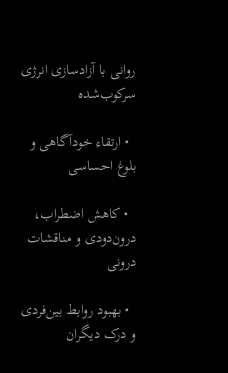روانی با آزادسازی انرژی سرکوب‌شده

  • ارتقاء خودآگاهی و بلوغ احساسی

  • کاهش اضطراب، درون‌دودی و مناقشات درونی

  • بهبود روابط بین‌فردی و درک دیگران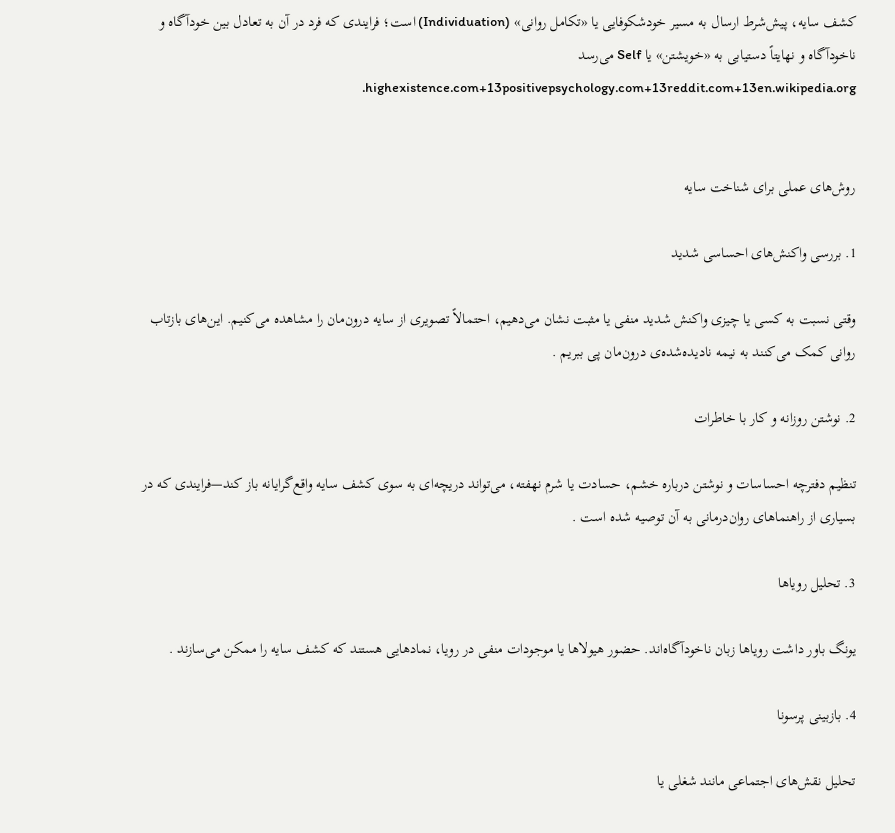کشف سایه، پیش‌شرط ارسال به مسیر خودشکوفایی یا «تکامل روانی» (Individuation) است؛ فرایندی که فرد در آن به تعادل بین خودآگاه و ناخودآگاه و نهایتاً دستیابی به «خویشتن» یا Self می‌رسد highexistence.com+13positivepsychology.com+13reddit.com+13en.wikipedia.org.


روش‌های عملی برای شناخت سایه

1. بررسی واکنش‌های احساسی شدید

وقتی نسبت به کسی یا چیزی واکنش شدید منفی یا مثبت نشان می‌دهیم، احتمالاً تصویری از سایه درون‌مان را مشاهده می‌کنیم. این‌های بازتاب روانی کمک می‌کنند به نیمه نادیده‌شده‌ی درون‌مان پی ببریم .

2. نوشتن روزانه و کار با خاطرات

تنظیم دفترچه احساسات و نوشتن درباره خشم، حسادت یا شرم نهفته، می‌تواند دریچه‌ای به سوی کشف سایه واقع‌گرایانه باز کند—فرایندی که در بسیاری از راهنماهای روان‌درمانی به آن توصیه شده است .

3. تحلیل رویاها

یونگ باور داشت رویاها زبان ناخودآگاه‌اند. حضور هیولاها یا موجودات منفی در رویا، نمادهایی هستند که کشف سایه را ممکن می‌سازند .

4. بازبینی پرسونا

تحلیل نقش‌های اجتماعی مانند شغلی یا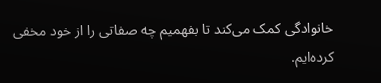خانوادگی کمک می‌کند تا بفهمیم چه صفاتی را از خود مخفی کرده‌ایم.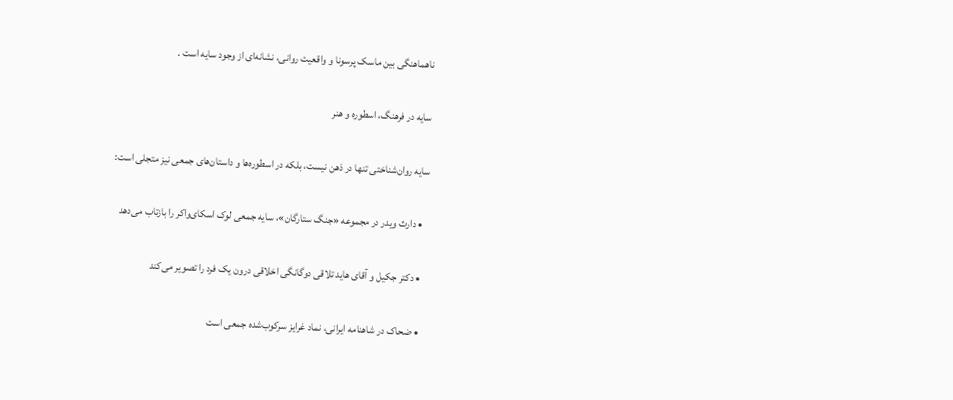ناهماهنگی بین ماسک پرسونا و واقعیت روانی، نشانه‌ای از وجود سایه است .

سایه در فرهنگ، اسطوره و هنر

سایه روان‌شناختی تنها در ذهن نیست، بلکه در اسطوره‌ها و داستان‌های جمعی نیز متجلی است:

  • دارث ویدر در مجموعه «جنگ ستارگان»، سایه جمعی لوک اسکای‌واکر را بازتاب می‌دهد

  • دکتر جکیل و آقای هاید تلاقی دوگانگی اخلاقی درون یک فرد را تصویر می‌کند

  • ضحاک در شاهنامه ایرانی، نماد غرایز سرکوب‌شده جمعی است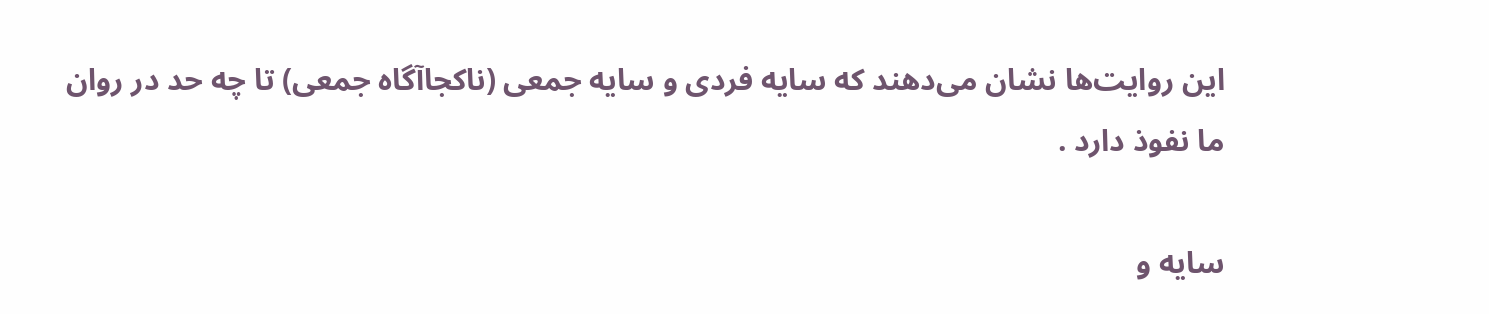این روایت‌ها نشان می‌دهند که سایه فردی و سایه جمعی (ناکجاآگاه جمعی) تا چه حد در روان ما نفوذ دارد .

سایه و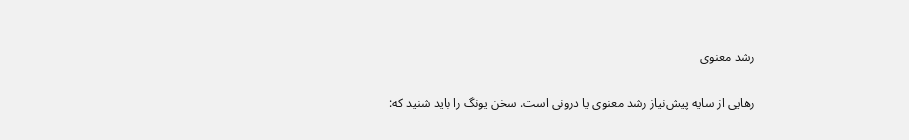رشد معنوی

رهایی از سایه پیش‌نیاز رشد معنوی یا درونی است. سخن یونگ را باید شنید که: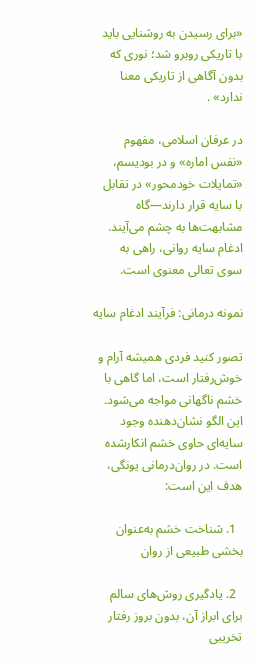«برای رسیدن به روشنایی باید با تاریکی روبرو شد؛ نوری که بدون آگاهی از تاریکی معنا ندارد» .

در عرفان اسلامی، مفهوم «نفس اماره» و در بودیسم، «تمایلات خودمحور» در تقابل با سایه قرار دارند—گاه مشابهت‌ها به چشم می‌آیند. ادغام سایه روانی، راهی به سوی تعالی معنوی است.

نمونه درمانی: فرآیند ادغام سایه

تصور کنید فردی همیشه آرام و خوش‌رفتار است، اما گاهی با خشم ناگهانی مواجه می‌شود. این الگو نشان‌دهنده وجود سایه‌ای حاوی خشم انکارشده است. در روان‌درمانی یونگی، هدف این است:

  1. شناخت خشم به‌عنوان بخشی طبیعی از روان

  2. یادگیری روش‌های سالم برای ابراز آن، بدون بروز رفتار تخریبی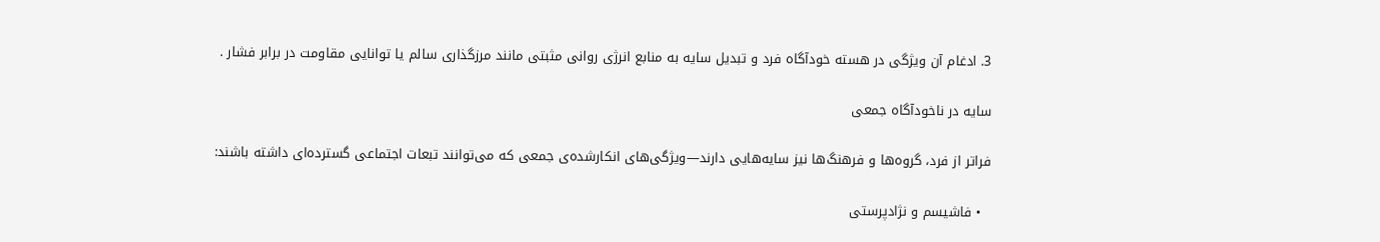3. ادغام آن ویژگی در هسته خودآگاه فرد و تبدیل سایه به منابع انرژی روانی مثبتی مانند مرزگذاری سالم یا توانایی مقاومت در برابر فشار .

سایه در ناخودآگاه جمعی

فراتر از فرد، گروه‌ها و فرهنگ‌ها نیز سایه‌هایی دارند—ویژگی‌های انکارشده‌ی جمعی که می‌توانند تبعات اجتماعی گسترده‌ای داشته باشند:

  • فاشیسم و نژادپرستی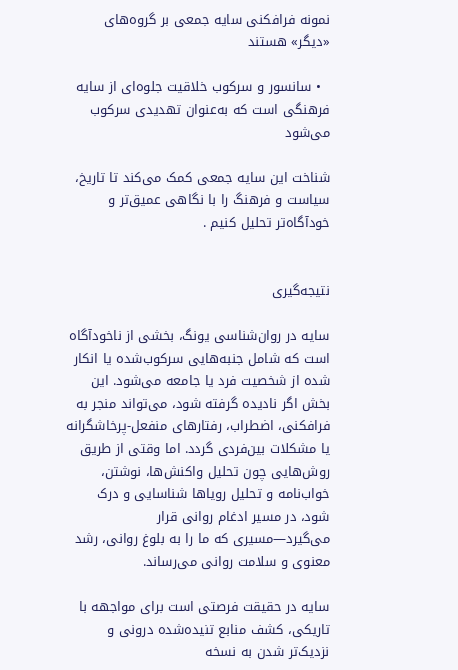نمونه فرافکنی سایه جمعی بر گروه‌های «دیگر» هستند

  • سانسور و سرکوب خلاقیت جلوه‌ای از سایه فرهنگی است که به‌عنوان تهدیدی سرکوب می‌شود

شناخت این سایه جمعی کمک می‌کند تا تاریخ، سیاست و فرهنگ را با نگاهی عمیق‌تر و خودآگاه‌تر تحلیل کنیم .


نتیجه‌گیری

سایه در روان‌شناسی یونگ، بخشی از ناخودآگاه است که شامل جنبه‌هایی سرکوب‌شده یا انکار شده از شخصیت فرد یا جامعه می‌شود. این بخش اگر نادیده گرفته شود، می‌تواند منجر به فرافکنی، اضطراب، رفتارهای منفعل-پرخاشگرانه یا مشکلات بین‌فردی گردد. اما وقتی از طریق روش‌هایی چون تحلیل واکنش‌ها، نوشتن، خواب‌نامه و تحلیل رویاها شناسایی و درک شود، در مسیر ادغام روانی قرار می‌گیرد—مسیری که ما را به بلوغ روانی، رشد معنوی و سلامت روانی می‌رساند.

سایه در حقیقت فرصتی است برای مواجهه با تاریکی، کشف منابع تنیده‌شده درونی و نزدیک‌تر شدن به نسخه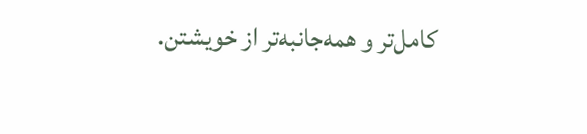کامل‌تر و همه‌جانبه‌تر از خویشتن.